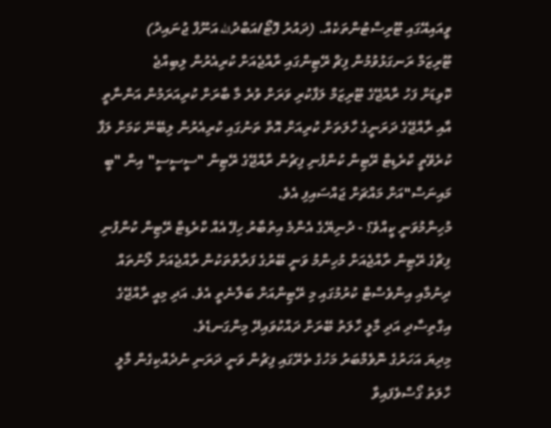ވީއައިއޭގައި ޓޫރިސްޓުންތަކެއް. (ދައުރު ފޮޓޯ/އަބްދުالله އަނޫފް ޖުނައިދު)
ޓޫރިޒަމް ރަނގަޅުވުމުން ފިޗް ރޭޓިންގައި ރާއްޖެއަށް ކުރިއެރުން ލިބިއްޖެ
ކޮވިޑަށް ފަހު ރާއްޖޭގެ ޓޫރިޒަމް ލަފާކުރި ވަރަށް ވުރެ މާ ބާރަށް ކުރިއަރަމުން އަންނާތީ އާއި ރާއްޖޭގެ ދަރަނީގެ ހާލަތަށް ކުރިއަށް އޮތް ތަނުގައި ކުރިއެރުން ލިބޭނޭ ކަމަށް ލަފާ ކުރެވޭތީ ކްރެޑިޓް ރޭޓިން ކުންފުނި ފިޗުން ރާއްޖޭގެ ރޭޓިން "ސީސީސީ" އިން "ބީ މައިނަސް"އަށް މައްޗަށް ޖައްސައިފި އެވެ.
މުހިންމުވަނީ ކީއްވެ؟ - ދުނިޔޭގެ އެންމެ އިތުބާރު ހިފޭ އެއް ކްރެޑިޓް ރޭޓިން ކުންފުނި ފިޗްގެ ރޭޓިން ރާއްޖެއަށް މުހިންމު ވަނީ ބޭރުގެ ފަރާތްތަކުން ރާއްޖެއަށް ލޯނުތައް ދިނުމާއި އިންވެސްޓް ކުރުމުގައި މި ރޭޓިންއަށް ބަލާނެތީ އެވެ. އަދި މިއީ ރާއްޖޭގެ އިގްތިސާދި އަދި މާލީ ހާލަތު ބޭރަށް ދައްކުވައިދޭ މިންގަނޑެވެ.
މިދިޔަ އަހަރުގެ ނޮވެމްބަރު މަހުގެ ތެރޭގައި ފިޗުން ވަނީ ދަރަނި ނުދެއްކިގެން މާލީ ހާލަތު ގޯސްވެފައިވާ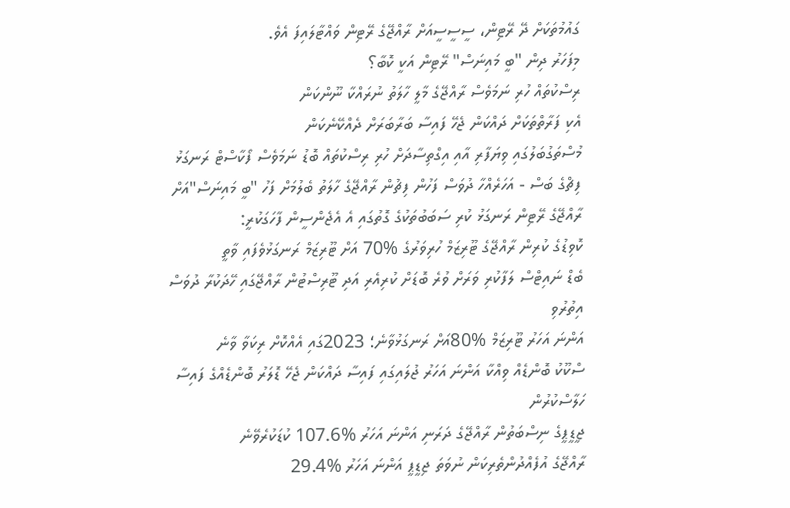ގައުމުތަކަށް ދޭ ރޭޓިން، ސީސީސީއަށް ރާއްޖޭގެ ރޭޓިން ވައްޓާލައިފަ އެވެ.
މިފަހަރު ދިން "ބީ މައިނަސް" ރޭޓިން އަކީ ކޮބާ؟
ރިސްކުތައް ހުރި ނަމަވެސް ރާއްޖޭގެ މާލީ ހާލަތު ނުރައްކާ ނޫންކަން
އެކި ފަރާތްތަކަށް ދައްކަން ޖެހޭ ފައިސާ ބަރާބަރަށް ދެއްކޭނެކަން
މުސްތަގުބަލުގައި ވިޔަފާރި އާއި އިގްތިސާދަށް ހުރި ރިސްކުތައް ބޮޑު ނަމަވެސް ފޯކާސްޓް ރަނގަޅު
ފިޗްގެ ބަސް - އަހަރެއްހާ ދުވަސް ފަހުން ފިޗުން ރާއްޖޭގެ ހާލަތު ބެލުމަށް ފަހު "ބީ މައިނަސް"އަށް ރާއްޖޭގެ ރޭޓިން ރަނގަޅު ކުރި ސަބަބުތަކުގެ ގޮތުގައި އެ އެޖެންސީން ފާހަގަކުރީ:
ކޮވިޑުގެ ކުރިން ރާއްޖޭގެ ޓޫރިޒަމް ހުރިވަރުގެ %70 އަށް ޓޫރިޒަމް ރަނގަޅުވެފައި ވާތީ
ބެޑް ނައިޓްސް ލަފާކުރި ވަރަށް ވުރެ ބޮޑަށް ކުރިއެރި އަދި ޓޫރިސްޓުން ރާއްޖޭގައި ހޭދަކުރާ ދުވަސް އިތުރުވި
އަންނަ އަހަރު ޓޫރިޒަމް %80އަށް ރަނގަޅުވާނެ؛ 2023ގައި އެއްކޮށް ރިކަވާ ވާނެ
ސްކޫކު ބޮންޑެއް ވިއްކާ އަންނަ އަހަރު ޖުލައިގައި ފައިސާ ދައްކަން ޖެހޭ ޑޮލަރު ބޮންޑެއްގެ ފައިސާ ހަލާސްކުރުން
ޖީޑީޕީގެ ނިސްބަތުން ރާއްޖޭގެ ދަރަނި އަންނަ އަހަރު %107.6 ކުޑަކުރެވޭނެ
ރާއްޖޭގެ އުފެއްދުންތެރިކަން ނުވަތަ ޖިޑީޕީ އަންނަ އަހަރު %29.4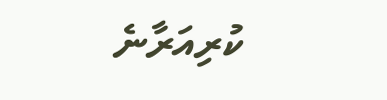ކުރިއަރާނެ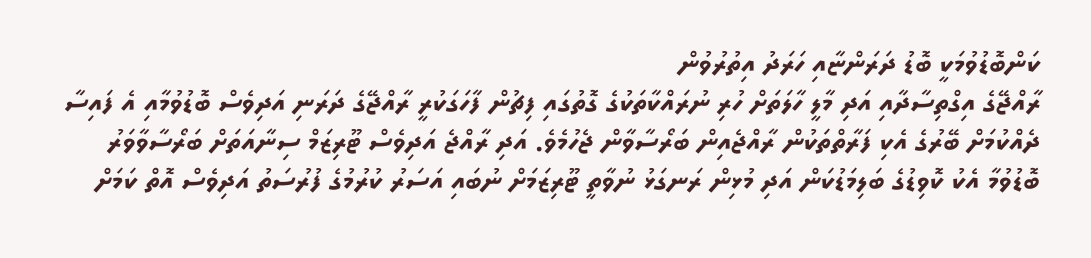ކަންބޮޑުވުމަކީ ބޮޑު ދަރަންޏާއި ހަރަދު އިތުރުވުން
ރާއްޖޭގެ އިގްތިސާދާއި އަދި މާލީ ހާލަތަށް ހުރި ނުރައްކާތަކުގެ ގޮތުގައި ފިޗުން ފާހަގަކުރީ ރާއްޖޭގެ ދަރަނި އަދިވެސް ބޮޑުވުމާއި އެ ފައިސާ ދެއްކުމަށް ބޭރުގެ އެކި ފަރާތްތަކުން ރާއްޖެއިން ބަރޯސާވާން ޖެހުމެވެ. އަދި ރާއްޖެ އަދިވެސް ޓޫރިޒަމް ސިނާއަތަށް ބަރޯސާވާވަރު ބޮޑުވުމާ އެކު ކޮވިޑުގެ ބަލިމަޑުކަން އަދި މުޅިން ރަނގަޅު ނުވާތީ ޓޫރިޒަމަށް ނުބައި އަސަރު ކުރުމުގެ ފުރުސަތު އަދިވެސް އޮތް ކަމަށް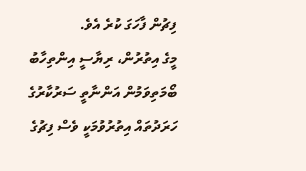ފިޗުން ފާހަގަ ކުރެ އެވެ.
މީގެ އިތުރުން، ރިޔާސީ އިންތިހާބު ބޯމަތިވަމުން އަންނާތީ ސަރުކާރުގެ ހަރަދުތައް އިތުރުވުމަކީ ވެސް ފިޗުގެ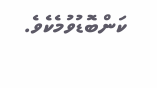ކަންބޮޑުވުމެކެވެ.